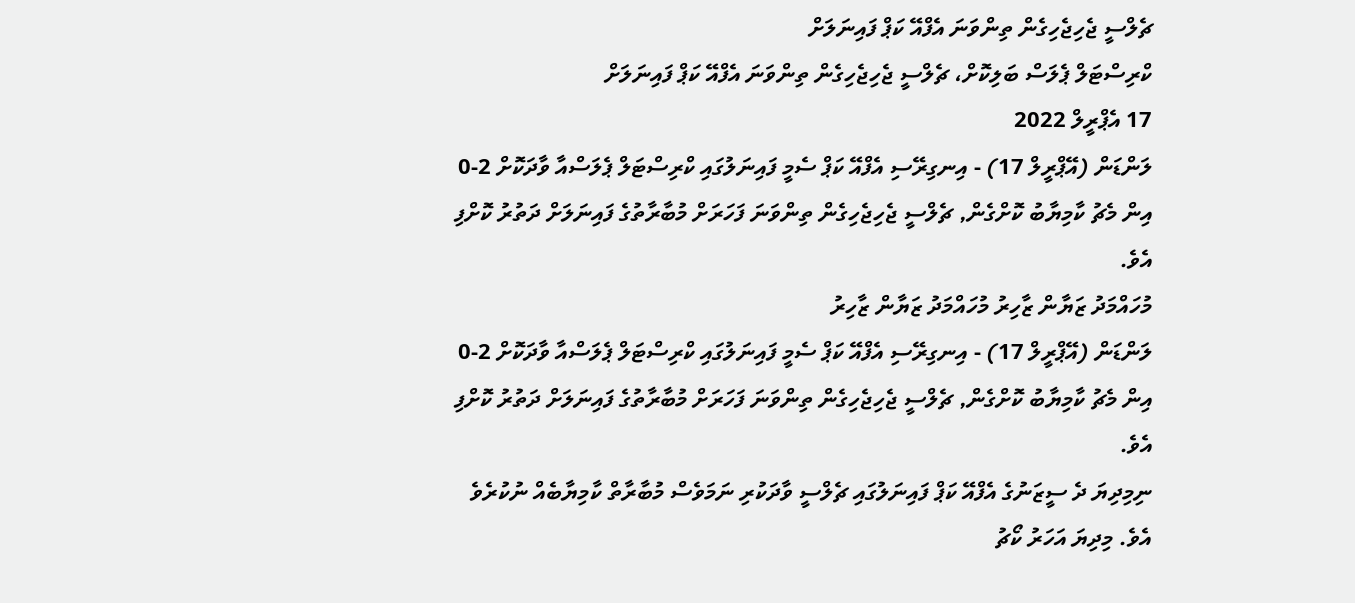ޗެލްސީ ޖެހިޖެހިގެން ތިންވަނަ އެފްއޭ ކަޕް ފައިނަލަށް
ކްރިސްޓަލް ޕެލަސް ބަލިކޮށް، ޗެލްސީ ޖެހިޖެހިގެން ތިންވަނަ އެފްއޭ ކަޕް ފައިނަލަށް
17 އެޕްރީލް 2022
ލަންޑަން (އޭޕްރީލް 17) - އިނގިރޭސި އެފްއޭ ކަޕް ސެމީ ފައިނަލުގައި ކްރިސްޓަލް ޕެލަސްއާ ވާދަކޮށް 2-0 އިން މެޗު ކާމިޔާބު ކޮށްގެން, ޗެލްސީ ޖެހިޖެހިގެން ތިންވަނަ ފަހަރަށް މުބާރާތުގެ ފައިނަލަށް ދަތުރު ކޮށްފި އެވެ.
މުހައްމަދު ޒަޔާން ޒާހިރު މުހައްމަދު ޒަޔާން ޒާހިރު
ލަންޑަން (އޭޕްރީލް 17) - އިނގިރޭސި އެފްއޭ ކަޕް ސެމީ ފައިނަލުގައި ކްރިސްޓަލް ޕެލަސްއާ ވާދަކޮށް 2-0 އިން މެޗު ކާމިޔާބު ކޮށްގެން, ޗެލްސީ ޖެހިޖެހިގެން ތިންވަނަ ފަހަރަށް މުބާރާތުގެ ފައިނަލަށް ދަތުރު ކޮށްފި އެވެ.
ނިމިދިޔަ ދެ ސީޒަނުގެ އެފްއޭ ކަޕް ފައިނަލުގައި ޗެލްސީ ވާދަކުރި ނަމަވެސް މުބާރާތް ކާމިޔާބެއް ނުކުރެވެ އެވެ. މިދިޔަ އަހަރު ކޯޗު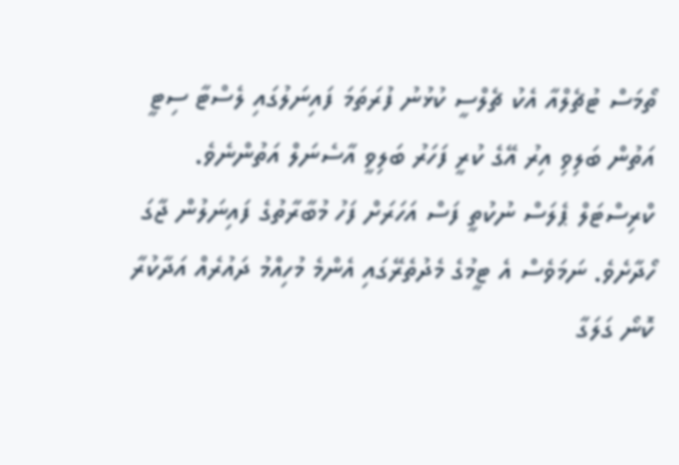ތޯމަސް ޓުޗެލްއާ އެކު ޗެލްސީ ކުޅުނު ފުރަތަމަ ފައިނަލުގައި ލެސްޓާ ސިޓީ އަތުން ބަލިވި އިރު އޭގެ ކުރީ ފަހަރު ބަލިވީ އާސެނަލް އަތުންނެވެ.
ކްރިސްޓަލް ޕެލަސް ނުކުތީ ފަސް އަހަރަށް ފަހު މުބާރާތުގެ ފައިނަލުން ޖާގަ ހޯދާށެވެ. ނަމަވެސް އެ ޓީމުގެ މެދުތެރޭގައި އެންމެ މުހިއްމު ދައުރެއް އަދާކުރާ ކޮނޯ ގަލަގާ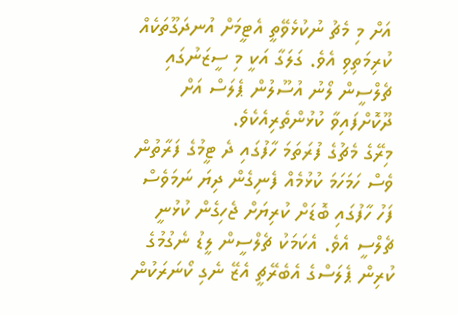އަށް މި މެޗު ނުކުޅެވޭތީ އެޓީމަށް އުނދަގޫތަކެއް ކުރިމަތިވި އެވެ. ގަލަގާ އަކީ މި ސީޒަނުގައި ޗެލްސީން ލޯނު އުސޫލުން ޕެލަސް އަށް ދޫކޮށްފައިވާ ކުޅުންތެރިއެކެވެ.
މިރޭގެ މެޗުގެ ފުރަތަމަ ހާފުގައި ދެ ޓީމުގެ ފަރާތުން ވެސް ހަމަހަމަ ކުޅުމެއް ފެނިގެން ދިޔަ ނަމަވެސް ފަހު ހާފުގައި ބޮޑަށް ކުރިޔަށް ޖެހިގެން ކުޅުނީ ޗެލްސީ އެވެ. އެކަމަކު ޗެލްސީން ލީޑު ނެގުމުގެ ކުރިން ޕެލަސްގެ އެބެރޭޗީ އެޒޭ ނެގި ކޯނަރަކުން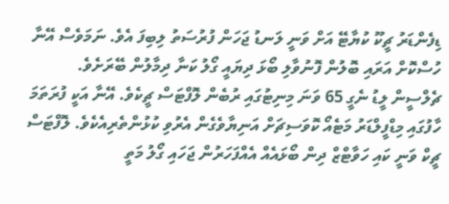ޑިފެންޑަރު ޗީކޫ ކުޔާޓޭ އަށް ވަނީ ލަނޑު ޖަހަން ފުރުސަތު ލިބިފަ އެވެ. ނަމަވެސް އޭނާ ހުސްކޮށް އަރައި ބޮލުން ފޮނުވާލި ބޯޅަ ދިޔައީ ގޯލު ކަނާ ދިމާލުން ބޭރަށެވެ.
ޗެލްސީން ލީޑު ނެގީ 65 ވަނަ މިނިޓުގައި ރުބެން ލޮފްޓަސް ޗީކެވެ. އޭނާ އަކީ ފުރަތަމަ ހާފުގައި މިޑްފީލްޑަރު މަޓެއޯ ކޮވަސިޗަށް އަނިޔާވެގެން އެރުވި ކުޅުންތެރިއެކެވެ. ލޮފްޓަސް ޗީކް ވަނީ ކައި ހަވާޓްޒް ދިން ބޯޅައެއް އެއްފަހަރުން ޖަހައި ގޯލު މަތީ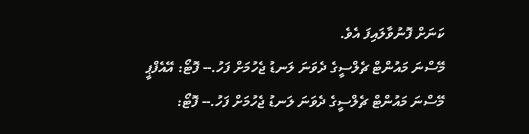ކަނަށް ފޮނުވާލައިފަ އެވެ.
މޭސްނަ މައުންޓް ޗެލްސީގެ ދެވަނަ ލަނޑު ޖެހުމަށް ފަހު.-- ފޮޓޯ: އޭއެފްޕީ
މޭސްނަ މައުންޓް ޗެލްސީގެ ދެވަނަ ލަނޑު ޖެހުމަށް ފަހު.-- ފޮޓޯ: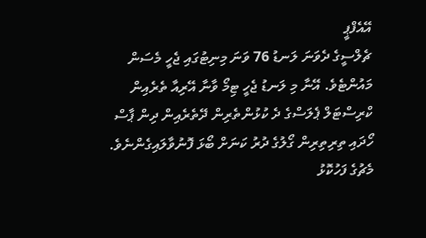އޭއެފްޕީ
ޗެލްސީގެ ދެވަނަ ލަނޑު 76 ވަނަ މިނިޓުގައި ޖެހީ މެސަން މައުންޓެވެ. އޭނާ މި ލަނޑު ޖެހީ ޓިމޯ ވާނާ އޭރިއާ ތެރެއިން ކްރިސްޓަލް ޕެލަސްގެ ދެ ކުޅުންތެރިން ދޭތެރެއިން ދިން ޕާސް ހޯދައި ތިރިތިރިން ގޯލުގެ ދުރު ކަނަށް ބޯޅަ ފޮނުވާލައިގެންނެވެ.
މެޗުގެ ފަހުކޮޅު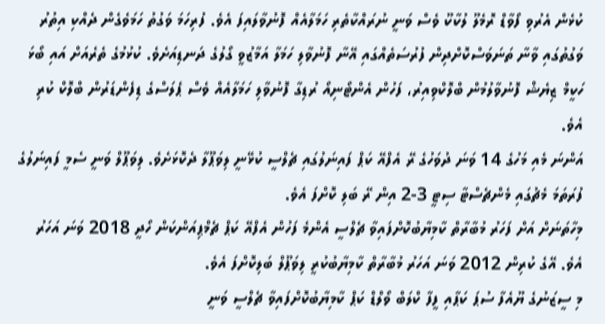ކުޅެން އެރުވި ފޯވާޑް ރޮމެލޫ ލުކާކޫ ވެސް ވަނީ ނުރައްކާތެރި ހަމަލާއެއް ފޮނުވާލައިފަ އެވެ. ފުރިހަމަ ވަގުތު ހަމަވެގެން ދެއްކި އިތުރު ވަގުތުގައި ވާނާ ތަނަވަސްކޮށްދިން ފުރުސަތެއްގައި އޭނާ ފޮނުވާލި ހަމަލާ އަމާޒުވީ ގޯލުގެ ދަނޑިއަށެވެ. ކުޅުމުގެ ތެރެއަށް އައި ބޯޅަ ހަކީމް ޒިޔެޝް ފޮނުވާލުމުން ބްލޮކްވިއިރު، ފަހުން އެންޓޯނިއޯ ރުޑިގާ ފޮނުވާލި ހަމަލާއެއް ވެސް ޕެލަސްގެ ޑިފެންޑަރުން ބްލޮކް ކުރި އެވެ.
އަންނަ މެއި މަހުގެ 14 ވަނަ ދުވަހުގެ ރޭ އެފްއޭ ކަޕް ފައިނަލުގައި ޗެލްސީ ކުޅޭނީ ލިވަޕޫލާ ދެކޮޅަށެވެ. ލިވަޕޫލް ވަނީ ސެމީ ފައިނަލުގެ ފުރަތަމަ މެޗުގައި މެންޗެސްޓާ ސިޓީ 3-2 އިން ރޭ ބަލި ކޮށްފަ އެވެ.
މިހާތަނަށް އަށް ފަހަރު މުބާރާތް ކާމިޔާބުކޮށްފައިވާ ޗެލްސީ އެންމެ ފަހުން އެފްއޭ ކަޕް ޗެމްޕިއަންކަން ހޯދީ 2018 ވަނަ އަހަރު އެވެ. އޭގެ ކުރިން 2012 ވަނަ އަހަރު މުބާރާތް ކާމިޔާބުކުރީ ލިވަޕޫލް ބަލިކޮށްފަ އެވެ.
މި ސީޒަނުގެ ޔޫއެފާ ސުޕަ ކަޕާއި ފީފާ ކްލަބް ވޯލްޑް ކަޕް ކާމިޔާބުކޮށްފައިވާ ޗެލްސީ ވަނީ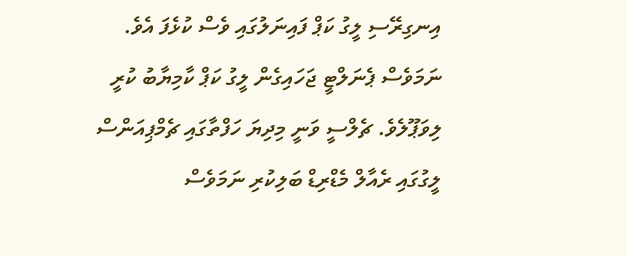އިނގިރޭސި ލީގު ކަޕް ފައިނަލުގައި ވެސް ކުޅެފަ އެވެ. ނަމަވެސް ޕެނަލްޓީ ޖަހައިގެން ލީގު ކަޕް ކާމިޔާބު ކުރީ ލިވަޕޫލެވެ. ޗެލްސީ ވަނީ މިދިޔަ ހަފްތާގައި ޗެމްޕިއަންސް ލީގުގައި ރެއާލް މެޑްރިޑް ބަލިކުރި ނަމަވެސް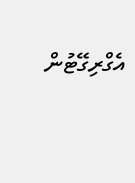އެގްރިގޭޓުން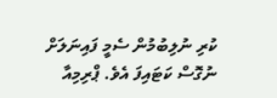ކުރި ނުލިބުމުން ސެމީ ފައިނަލަށް ނުގޮސް ކަޓައިފަ އެވެ. ޕްރިމިއާ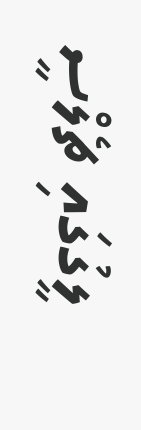ލީގުގައި ޗެލްސީ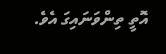އޮތީ ތިންވަނައިގަ އެވެ.